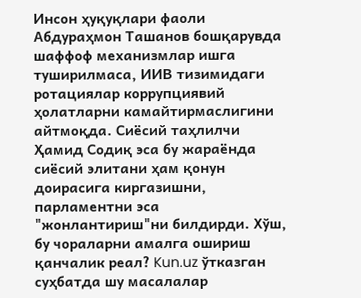Инсон ҳуқуқлари фаоли Абдураҳмон Ташанов бошқарувда шаффоф механизмлар ишга туширилмаса, ИИВ тизимидаги ротациялар коррупциявий ҳолатларни камайтирмаслигини айтмоқда. Сиёсий таҳлилчи Ҳамид Содиқ эса бу жараёнда сиёсий элитани ҳам қонун доирасига киргазишни, парламентни эса "жонлантириш"ни билдирди. Хўш, бу чораларни амалга ошириш қанчалик реал? Kun.uz ўтказган суҳбатда шу масалалар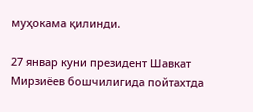муҳокама қилинди.

27 январ куни президент Шавкат Мирзиёев бошчилигида пойтахтда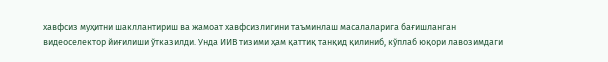хавфсиз муҳитни шакллантириш ва жамоат хавфсизлигини таъминлаш масалаларига бағишланган видеоселектор йиғилиши ўтказилди. Унда ИИВ тизими ҳам қаттиқ танқид қилиниб, кўплаб юқори лавозимдаги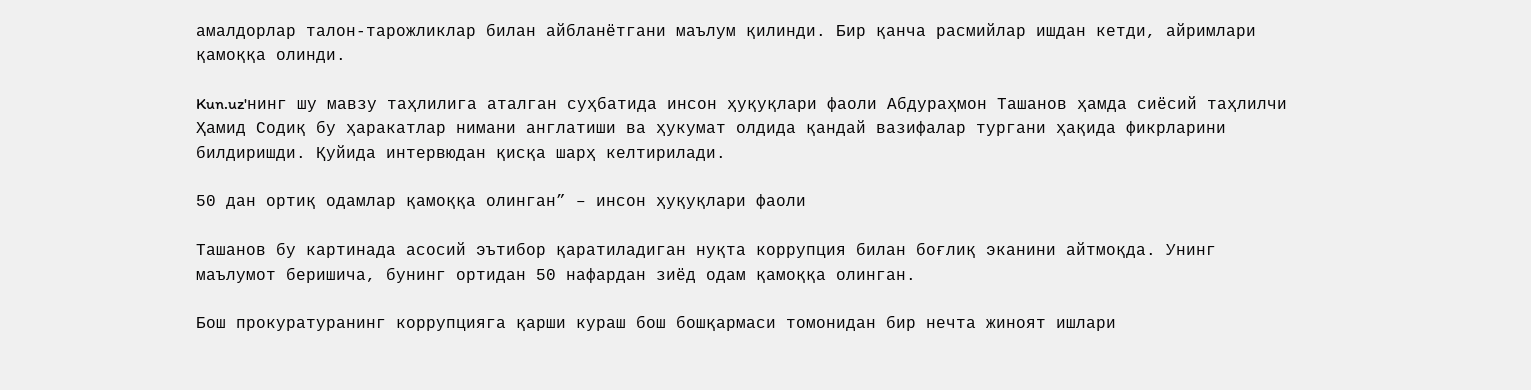амалдорлар талон-тарожликлар билан айбланётгани маълум қилинди. Бир қанча расмийлар ишдан кетди, айримлари қамоққа олинди.

Kun.uz'нинг шу мавзу таҳлилига аталган суҳбатида инсон ҳуқуқлари фаоли Абдураҳмон Ташанов ҳамда сиёсий таҳлилчи Ҳамид Содиқ бу ҳаракатлар нимани англатиши ва ҳукумат олдида қандай вазифалар тургани ҳақида фикрларини билдиришди. Қуйида интервюдан қисқа шарҳ келтирилади.

50 дан ортиқ одамлар қамоққа олинган” – инсон ҳуқуқлари фаоли

Ташанов бу картинада асосий эътибор қаратиладиган нуқта коррупция билан боғлиқ эканини айтмоқда. Унинг маълумот беришича, бунинг ортидан 50 нафардан зиёд одам қамоққа олинган.

Бош прокуратуранинг коррупцияга қарши кураш бош бошқармаси томонидан бир нечта жиноят ишлари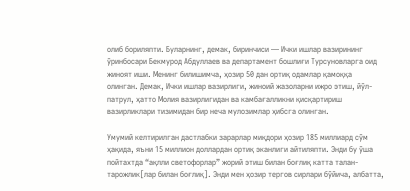олиб бориляпти. Буларнинг, демак, биринчиси — Ички ишлар вазирининг ўринбосари Бекмурод Абдуллаев ва департамент бошлиғи Турсуновларга оид жиноят иши. Менинг билишимча, ҳозир 50 дан ортиқ одамлар қамоққа олинган. Демак, Ички ишлар вазирлиги, жиноий жазоларни ижро этиш, йўл-патрул, ҳатто Молия вазирлигидан ва камбағалликни қисқартириш вазирликлари тизимидан бир неча мулозимлар ҳибсга олинган.

Умумий келтирилган дастлабки зарарлар миқдори ҳозир 185 миллиард сўм ҳақида, яъни 15 миллион доллардан ортиқ эканлиги айтиляпти. Энди бу ўша пойтахтда “ақлли светофорлар” жорий этиш билан боғлиқ катта талан-тарожлик[лар билан боғлиқ]. Энди мен ҳозир тергов сирлари бўйича, албатта,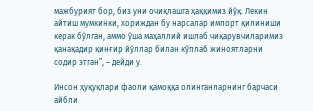мажбурият бор, биз уни очиқлашга ҳаққимиз йўқ. Лекин айтиш мумкинки, хориждан бу нарсалар импорт қилиниши керак бўлган, аммо ўша маҳаллий ишлаб чиқарувчиларимиз қанақадир қинғир йўллар билан кўплаб жиноятларни содир этган”, – дейди у.

Инсон ҳуқуқлари фаоли қамоққа олинганларнинг барчаси айбли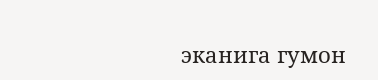эканига гумон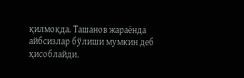қилмоқда. Ташанов жараёнда айбсизлар бўлиши мумкин деб ҳисоблайди.